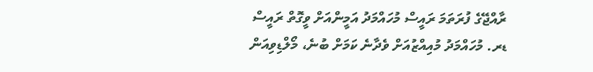ރާއްޖޭގެ ފުރަތަމަ ރައީސް މުހައްމަދު އަމީންއަށް ވީގޮތް ރައީސް ޑރ. މުހައްމަދު މުއިއްޒުއަށް ވެދާނެ ކަމަށް ބުނެ، މޯލްޑިވިއަން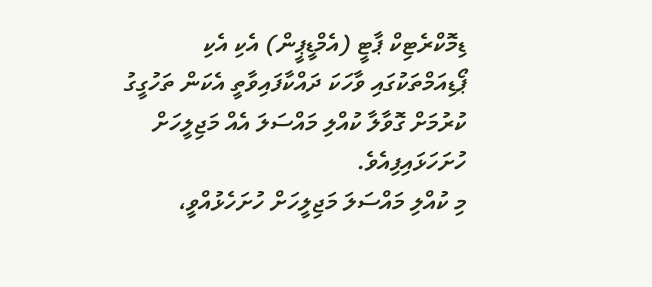ޑިމޮކްރެޓިކް ޕާޓީ (އެމްޑީޕީން) އެކި އެކި ޕޯޑިއަމްތަކުގައި ވާހަކަ ދައްކާފައިވާތީ އެކަން ތަހުގީގު ކުރުމަށް ގޮވާލާ ކުއްލި މައްސަލަ އެއް މަޖިލީހަށް ހުށަހަޅައިފިއެވެ.
މި ކުއްލި މައްސަލަ މަޖިލީހަށް ހުށަހެޅުއްވީ،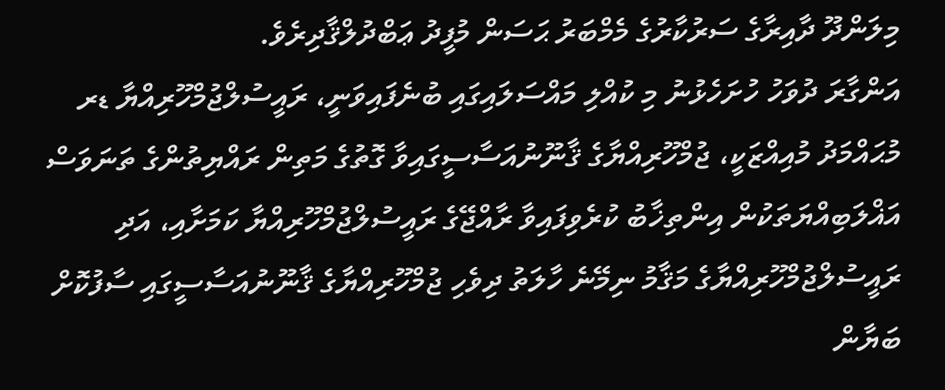މިލަންދޫ ދާއިރާގެ ސަރުކާރުގެ މެމްބަރު ޙަސަން މުފީދު ޢަބްދުލްޤާދިރެވެ.
އަންގާރަ ދުވަހު ހުށަހެޅުނު މި ކުއްލި މައްސަލައިގައި ބުނެފައިވަނީ، ރައީސުލްޖުމްހޫރިއްޔާ ޑރ މުޙައްމަދު މުއިއްޒަކީ، ޖުމްހޫރިއްޔާގެ ޤާނޫނުއަސާސީގައިވާ ގޮތުގެ މަތިން ރައްޔިތުންގެ ތަނަވަސް އަޣްލަބިއްޔަތަކުން އިންތިޚާބު ކުރެވިފައިވާ ރާއްޖޭގެ ރައީސުލްޖުމްހޫރިއްޔާ ކަމަށާއި، އަދި ރައީސުލްޖުމްހޫރިއްޔާގެ މަޤާމު ނިމޭނެ ހާލަތު ދިވެހި ޖުމްހޫރިއްޔާގެ ޤާނޫނުއަސާސީގައި ސާފުކޮށް ބަޔާން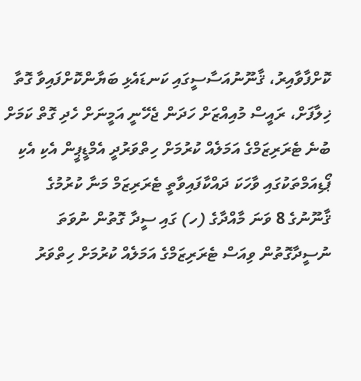ކޮށްފާވާއިރު، ޤާނޫނުއަސާސީގައި ކަނޑައެޅި ބަޔާންކޮށްފައިވާ ގޮތާ ޚިލާފަށް، ރައީސް މުއިއްޒަށް ހަދަން ޖެހޭނީ އަމީނަށް ހެދި ގޮތް ކަމަށް ބުނެ ޓެރަރިޒަމްގެ އަމަލެއް ކުރުމަށް ހިތްވަރުދީ އެމްޑީޕީން އެކި އެކި ޕޯޑިއަމްތަކުގައި ވާހަކަ ދައްކާފައިވާތީ ޓެރަރިޒަމް މަނާ ކުރުމުގެ ޤާނޫނުގެ 8 ވަނަ މާއްދާގެ (ހ) ގައި ސީދާ ގޮތުން ނުވަތަ ނުސީދާގޮތުން ވިއަސް ޓެރަރިޒަމްގެ އަމަލެއް ކުރުމަށް ހިތްވަރު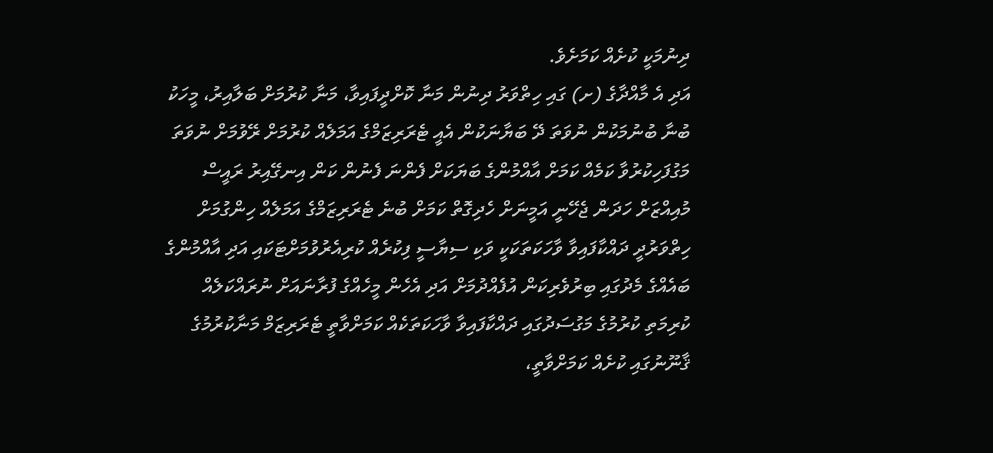ދިނުމަކީ ކުށެއް ކަމަށެވެ.
އަދި އެ މާއްދާގެ (ށ) ގައި ހިތްވަރު ދިނުން މަނާ ކޮށްދީފައިވާ، މަނާ ކުރުމަށް ބަލާއިރު، މީހަކު ބުނާ ބުނުމަކުން ނުވަތަ ދޭ ބަޔާނަކުން އެއީ ޓެރަރިޒަމްގެ އަމަލެއް ކުރުމަށް ރޭވުމަށް ނުވަތަ މަގުފަހިކުރުވާ ކަމެއް ކަމަށް އާއްމުންގެ ބަޔަކަށް ފެންނަ ފެނުން ކަން އިނގޭއިރު ރައީސް މުއިއްޒަށް ހަދަން ޖެހޭނީ އަމީނަށް ހެދިގޮތް ކަމަށް ބުނެ ޓެރަރިޒަމްގެ އަމަލެއް ހިންގުމަށް ހިތްވަރުދީ ދައްކާފައިވާ ވާހަކަތަކަކީ ވަކި ސިޔާސީ ފިކުރެއް ކުރިއެރުވުމަށްޓަކައި އަދި އާއްމުންގެ ބައެއްގެ މެދުގައި ބިރުވެރިކަން އުފެއްދުމަށް އަދި އެހެން މީހެއްގެ ފުރާނައަށް ނުރައްކަލެއް ކުރިމަތި ކުރުމުގެ މަގުސަދުގައި ދައްކާފައިވާ ވާހަކަތަކެއް ކަމަށްވާތީ ޓެރަރިޒަމް މަނާކުރުމުގެ ޤާނޫނުގައި ކުށެއް ކަމަށްވާތީ،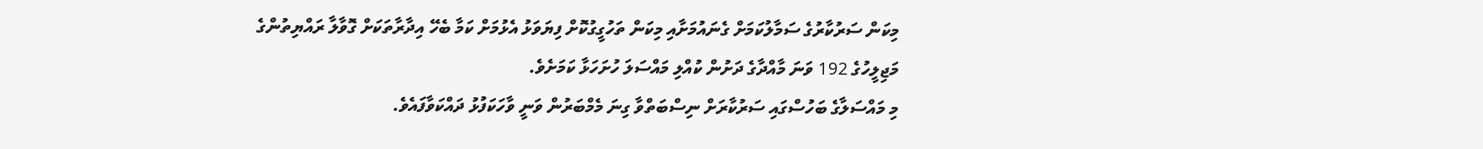މިކަން ސަރުކާރުގެ ސަމާލުކަމަށް ގެނައުމަށާއި މިކަން ތަހުގީގުކޮށް ފިޔަވަޅު އެޅުމަށް ކަމާ ބެހޭ އިދާރާތަކަށް ގޮވާލާ ރައްޔިތުންގެ މަޖިލީހުގެ 192 ވަނަ މާއްދާގެ ދަށުން ކުއްލި މައްސަލަ ހުށަހަޅާ ކަމަށެވެ.
މި މައްސަލާގެ ބަހުސްގައި ސަރުކާރަށް ނިސްބަތްވާ ގިނަ މެމްބަރުން ވަނީ ވާހަކަފުޅު ދައްކަވާފައެވެ.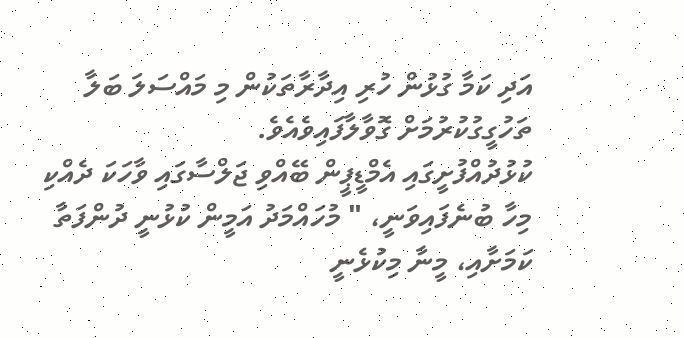އަދި ކަމާ ގުޅުން ހުރި އިދާރާތަކުން މި މައްސަލަ ބަލާ ތަހުގީގުކުރުމަށް ގޮވާލާފައިވެއެވެ.
ކުޅުދުއްފުށީގައި އެމްޑީޕީން ބޭއްވި ޖަލްސާގައި ވާހަކަ ދެއްކި މިހާ ބުނެފައިވަނީ، " މުހައްމަދު އަމީން ކުޅުނީ ދުންފަތާ ކަމަށާއި، މީނާ މިކުޅެނީ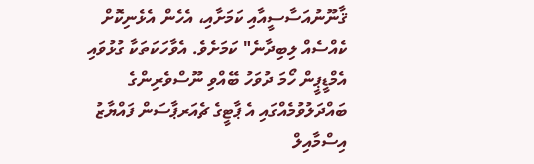ޤާނޫނުއަސާސީއާއި ކަމަށާއި، އެހެން އެޅެނިކޮށް ކެއްސެއް ލިބިދާނެ" ކަމަށެވެ. އެވާހަކަތަކާ ގުޅުވައި އެމްޑީޕީން ހޯމަ ދުވަހު ބޭއްވި ނޫސްވެރިންގެ ބައްދަލުވުމެއްގައި އެ ޕާޓީގެ ޗެއަރޕާސަން ފައްޔާޒު އިސްމާއިލް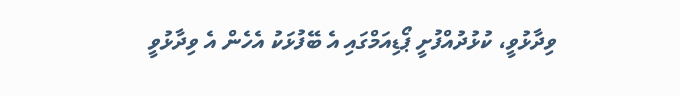ވިދާޅުވީ، ކުޅުދުއްފުށީ ޕޯޑިއަމްގައި އެ ބޭފުޅަކު އެހެން އެ ވިދާޅުވީ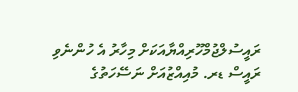ރައީސުލްޖުމްހޫރިއްޔާއަކަށް މިހާރު އެ ހުންނެވި ރައީސް ޑރ. މުއިއްޒުއަށް ނަސޭހަތުގެ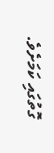ގޮތުގައި ކަމަށެވެ.